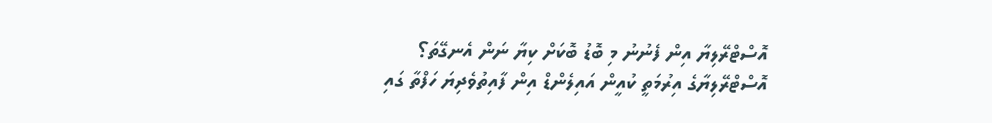އޮސްޓްރޭލިޔާ އިން ފެނުނު މި ބޮޑު ބޮކަށް ކިޔާ ނަން އެނގޭތަ؟
އޮސްޓްރޭލިޔާގެ އިރުމަތީ ކުއީން އައިލެންޑް އިން ފާއިތުވެދިޔަ ހަފްތާ ގައި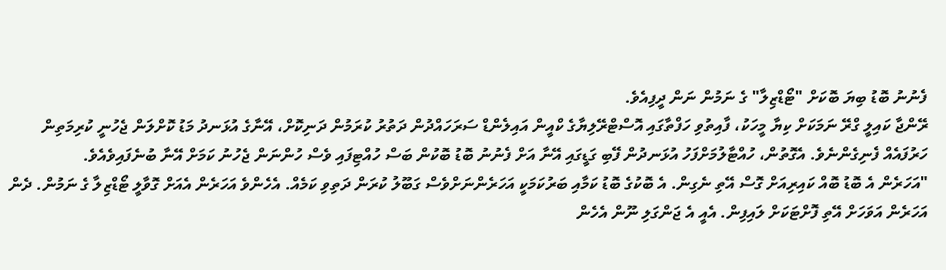ފެނުނު ބޮޑު ބިޔަ ބޮކަށް "ޓޯޑްޒިލާ" ގެ ނަމުން ނަން ދީފިއެވެ.
ރޭންޖާ ކައިލީ ގްރޭ ނަމަކަށް ކިޔާ މީހަކު، ފާއިތުވި ހަފްތާގައި އޮސްޓްރޭލިޔާގެ ކްއީން އައިލެންޑް ސަރަހައްދުން ދަތުރު ކުރަމުން ދަނިކޮށް، އޭނާގެ އުޅަނދު މަޑު ކޮށްލަން ޖެހުނީ ކުރިމަތިން ހަރުފައެއް ފެނިގެންނެވެ. އެގޮތުން، ހުއްޓާލުމަށްފަހު އުޅަނދުން ފޭބި ގަޑީގައި އޭނާ އަށް ފެނުނު ބޮޑު ބޮކުން ބަސް ހުއްޓިފައި ވެސް ހުންނަން ޖެހުނު ކަމަށް އޭނާ ބުނެފައިވެއެވެ.
"އަހަރެން އެ ބޮޑު ބޮއް ކައިރިއަށް ގޮސް އޭތި ނެގިން. އެ ބޮކުގެ ބޮޑު ކަމާއި ބަރުކަމަކީ އަހަރެންނަށްވެސް ގަބޫލު ކުރަން ދަތިވި ކަމެއް. އެހެންވެ އަހަރެން އެއަށް ގޮވާލީ ޓޯޑްޒިލާ ގެ ނަމުން. ދެން އަހަރެން އަވަހަށް އޭތި ފޮށްޓަކަށް ލައިފިން. އެއީ އެ ޖަންގަލި ނޫން އެހެން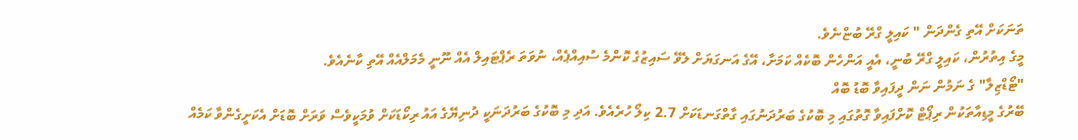ތަނަކަށް އޭތި ގެންދަން " ކައިލީ ގްރޭ ބުޏްނެވެ.
މީގެ އިތުރުން، ކައިލީ ގްރޭ ބުނީ، އެއީ އަންހެން ބޮކެއް ކަމަށާ، އޭގެ އަނގަޔަށް ލެވޭ ސައިޒުގެ ކޮންމެ ސުއިއްޕެއް، ނުވަތަ ރެޕްޓައިލް އެއް ނޫނީ މެމަލްއެއް އޭތި ކާނެއެވެ.
"ޓޯޑްޒިލާ" ގެ ނަމުން ނަން ދީފައިވާ ބޮޑު ބޮއް
ބޭރުގެ މީޑިއާތަކުން ރިޕޯޓް ކޮށްފައިވާ ގޮތުގައި މި ބޮކުގެ ބަރުދަނުގައި ގާތްގަނޑަކަށް 2.7 ކިލޯ ހުރެއެވެ. އަދި މި ބޮކުގެ ބަރުދަނަކީ ދުނިޔޭގެ އައު ރިކޯޑަކަށް ވުމަކީވެސް ވަރަށް ބޮޑަށް އެކަށީގެންވާ ކަމެއް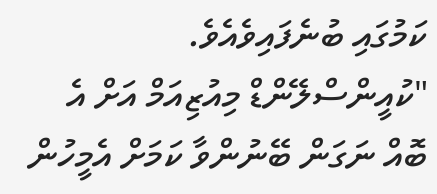ކަމުގައި ބުނެފައިވެއެވެ.
"ކުއީންސްލޭންޑް މިއުޒިއަމް އަށް އެ ބޮއް ނަގަން ބޭނުންވާ ކަމަށް އެމީހުން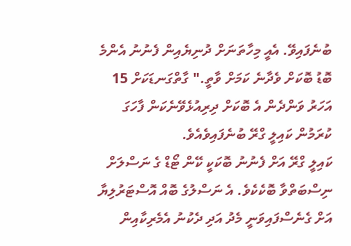ބުނެފައިވޭ. އެއީ މިހާތަނަށް ދުނިޔެއިން ފެނުނު އެންމެ ބޮޑު ބޮކަށް ވެދާނެ ކަމަށް ވާތީ." ގާތްގަނޑަކަށް 15 އަހަރު ވަންދެން އެ ބޮކަށް ދިރިއުޅެވޭނެކަން ފާހަގަ ކުރަމުން ކައިލީ ގްރޭ ބުނެފައިވެއެވެ.
ކައިލީ ގްރޭ އަށް ފެނުނު ބޮކަކީ ކޭން ޓޯޑް ގެ ނަސްލަށް ނިސްބަތްވާ ބޮކެކެވެ. އެ ނަސްލުގެ ބޮއް އޮސްޓަރުލިޔާ އަށް ގެނެސްފައިވަނީ މެދު އަދި ދެކުނު އެމެރިކާއިން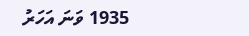1935 ވަނަ އަހަރު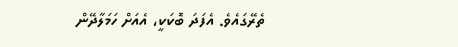ތެރޭގައެވެ. އެފަދަ ބޮކަކީ، އެއަށް ހަމަލާދޭން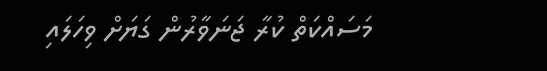މަސައްކަތް ކުރާ ޖަނަވާރުން ގަޔަށް ވިހަލައި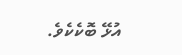އުޅޭ ބޮކެކެވެ.